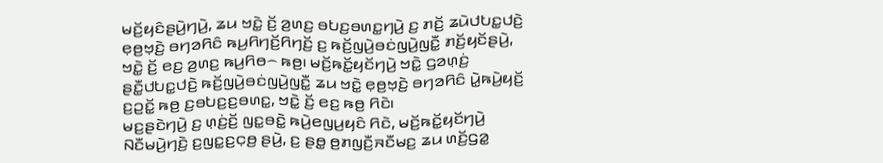ꤗꤢꤩ꤬ꤟꤢꤨꤔꤣꤧ꤬ꤚꤣꤧ꤬, ꤘꤣ ꤠꤢꤧ꤭ ꤢꤩ꤬ ꤤ꤬ꤛꤢ꤬ ꤋꤝꤢ꤬ꤋꤛꤢ꤭ꤚꤣꤧ꤬ ꤢ꤬ ꤊꤢꤩ꤬ ꤘꤣꤧꤓꤝꤢ꤭ꤓꤢꤧ꤬ ꤕ꤫ꤥ꤬ꤠ꤫ꤢꤧ꤬ ꤋꤚꤤꤖꤢꤨ ꤒꤣ꤬ꤖꤚꤢꤩ꤬ꤖꤚꤢꤩ꤬ ꤢ꤬ ꤒꤢꤩ꤬ꤜꤣꤧ꤬ꤋꤢꤦꤜꤣꤧ꤬ꤜꤢꤪ꤭ ꤊꤢꤩ꤬ꤟꤢꤩꤔꤣꤧ꤬, ꤠꤢꤧ꤭ ꤢꤩ꤬ ꤕꤢ꤬ ꤤ꤬ꤛꤢ꤬ ꤒꤣ꤬ꤖꤥ꤮ ꤒꤥ꤬꤯ ꤗꤢꤩ꤬ꤒꤢꤩ꤭ꤟꤢꤩꤚꤣꤧ꤬ ꤠꤢꤧ꤭ ꤞꤤꤛ꤫ꤢꤦ꤬ ꤔꤢꤪ꤭ꤓꤝꤢ꤭ꤓꤢꤧ꤬ ꤒꤢꤩ꤬ꤜꤣꤧ꤬ꤋꤢꤦꤜꤣꤧ꤬ꤜꤢꤪ꤭ ꤘꤣ ꤠꤢꤧ꤭ ꤕ꤫ꤥ꤬ꤠ꤫ꤢꤧ꤬ ꤋꤚꤤꤖꤢꤨ ꤣꤧ꤭ꤒꤣꤧ꤬ꤟꤢꤩ꤬ ꤢ꤬ꤑꤢꤩ꤭ ꤒꤥ꤬ ꤢ꤬ꤋꤝꤢ꤬ꤢ꤬ꤋꤛꤢ꤭, ꤠꤢꤧ꤭ ꤢꤩ꤬ ꤕꤢ꤬ ꤒꤥ꤬ ꤖꤢꤧ꤯
ꤗꤢ꤬ꤔꤢꤧꤚꤣꤧ꤬ ꤢ꤬ ꤛ꤫ꤢꤦ꤬ꤢꤩ꤬ ꤜꤢ꤭ꤋꤢꤧ꤭ ꤒꤣꤧ꤬ꤕꤜꤣ꤬ꤟꤢꤨ ꤖꤢꤧ, ꤗꤢꤩ꤬ꤒꤢꤩ꤭ꤟꤢꤩꤚꤣꤧ꤬ ꤡꤢꤪꤗꤣꤧ꤬ꤚꤢꤧ꤬ ꤢ꤬ꤜꤢ꤭ꤢ꤬ꤍ꤫ꤥ꤬ ꤔꤣꤧ꤬, ꤢ꤬ ꤔꤥ꤭ ꤥ꤬ꤊꤜꤢꤪ꤬ꤏꤢꤪꤗꤢ꤬ ꤘꤣ ꤛꤢꤩ꤬ꤞꤤ꤭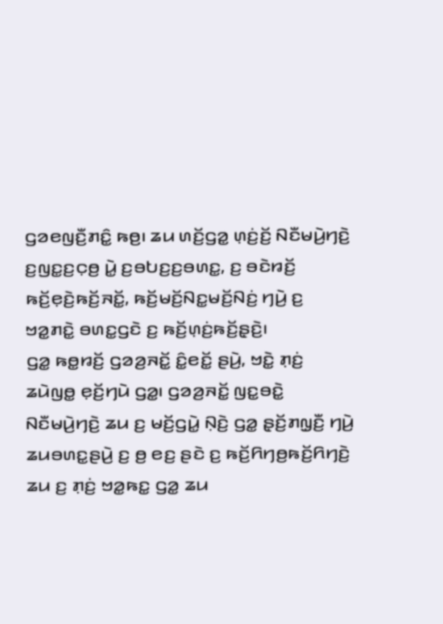ꤞꤤꤕꤜꤢꤪ꤬ꤊꤢꤨ꤭ ꤒꤥ꤬꤯ ꤘꤣ ꤛꤢꤩ꤬ꤞꤤ꤭ ꤛ꤫ꤢꤦ꤬ꤢꤩ꤬ ꤡꤢꤪꤗꤣꤧ꤬ꤚꤢꤧ꤬ ꤢ꤬ꤜꤢ꤭ꤢ꤬ꤍ꤫ꤥ꤬ ꤣꤧ꤭ ꤢ꤬ꤋꤝꤢ꤬ꤢ꤬ꤋꤛꤢ꤭, ꤢ꤬ ꤋꤢꤧꤙꤢꤩ꤬ ꤒꤢꤩ꤬ꤕ꤫ꤢꤧ꤬ꤒꤢꤩ꤬ꤏꤢꤩ꤭, ꤒꤢꤩ꤬ꤗꤢꤩ꤬ꤡꤢ꤭ꤗꤢꤩ꤬ꤡꤢꤦ꤬ ꤚꤣꤧ꤬ ꤢ꤬ ꤠꤤ꤭ꤊꤢꤧ꤭ ꤋꤛꤢ꤭ꤞꤢꤧ ꤢ꤬ ꤒꤢꤩ꤬ꤛ꤫ꤢꤦ꤬ꤒꤢꤩ꤬ꤔ꤫ꤢꤧ꤬꤯
ꤞꤤ꤭ ꤒꤥ꤭ꤙꤢꤩ꤬ ꤞꤤꤤ꤬ꤏꤢꤩ꤭ ꤢꤨ꤭ꤕꤢꤩ꤭ ꤔꤣꤧ꤬, ꤠꤢꤧ꤭ ꤊ꤫ꤢꤦ꤬ ꤘꤣꤧꤜꤥ꤭ ꤕ꤫ꤢꤩ꤬ꤚꤣꤧ ꤞꤤ꤭꤯ ꤞꤤꤤ꤬ꤏꤢꤩ꤭ ꤜꤢ꤭ꤋꤢꤧ꤭ ꤡꤢꤪꤗꤣꤧ꤬ꤚꤢꤧ꤬ ꤘꤣ ꤢ꤬ ꤗꤢꤩ꤬ꤞꤣꤧ꤭ ꤡ꤫ꤢꤧ꤬ ꤞꤤ꤭ ꤔ꤫ꤢꤩ꤬ꤊꤜ꤫ꤢꤪ꤬ ꤚꤣꤧ꤬ ꤘꤣꤋꤛꤢ꤭ꤔꤣꤧ꤬ ꤢ꤬ ꤥ꤬ ꤕꤢ꤬ ꤔꤢꤧ ꤢ꤬ ꤒꤢꤩ꤬ꤖꤚꤥ꤬ꤒꤢꤩ꤬ꤖꤚꤢꤧ꤬ ꤘꤣ ꤢ꤬ ꤊ꤫ꤢꤦ꤬ ꤠꤤ꤭ꤒꤢ꤭ ꤞꤤ꤭ ꤘꤣ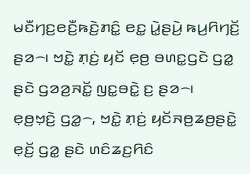ꤗꤢꤪꤚꤢ꤬ꤕꤢꤪ꤬ꤒꤢꤧ꤬ꤊꤢꤨ꤭ ꤕꤢ꤭ ꤣꤧ꤭ꤔꤣꤧ꤬ ꤒꤣ꤬ꤖꤚꤢꤩ꤬ ꤔꤤ꤮꤯ ꤠꤢꤧ꤭ ꤊ꤫ꤢꤦ꤬ ꤟꤢꤩ ꤕ꤫ꤥ꤬ ꤋꤛꤢ꤭ꤞꤢꤧ ꤞꤤ꤭ ꤔꤢꤧ ꤞꤤꤤ꤬ꤏꤢꤩ꤭ ꤜꤢ꤭ꤋꤢꤧ꤭ ꤢ꤬ ꤔꤤ꤮꤯
ꤕ꤫ꤥ꤬ꤠ꤫ꤢꤧ꤬ ꤞꤤ꤭꤮, ꤠꤢꤧ꤭ ꤊ꤫ꤢꤦ꤬ ꤟꤢꤩꤏꤥ꤬ꤘꤥ꤬ꤔꤢꤧ꤭ ꤕ꤫ꤢꤩ꤬ ꤞꤤ꤭ ꤔꤢꤧ ꤛꤢꤨꤘꤢ꤬ꤖꤢꤨ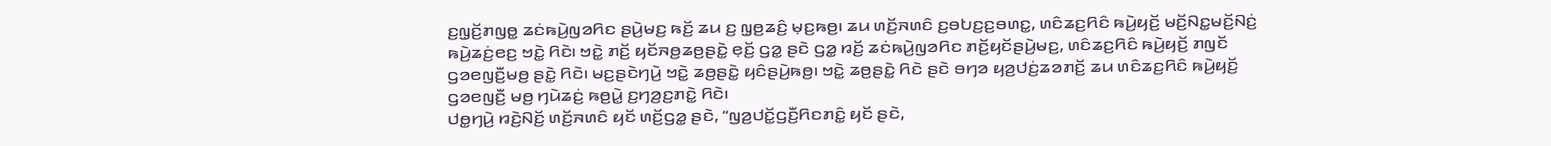ꤢ꤬ꤜ꤫ꤢꤩ꤬ꤊꤜꤥ꤭ ꤘꤢꤦꤒꤣꤧ꤬ꤜꤤꤖꤢ ꤔꤣꤧ꤬ꤗꤢ꤬ ꤒꤢꤩ꤬ ꤘꤣ ꤢ꤬ ꤜ꤫ꤥ꤬ꤘꤢꤨ꤬ ꤗ꤫ꤢ꤬ꤒꤥ꤬꤯ ꤘꤣ ꤛꤢꤩ꤬ꤏꤛꤢꤨ ꤢ꤬ꤋꤝꤢ꤬ꤢ꤬ꤋꤛꤢ꤭, ꤛꤢꤨꤘꤢ꤬ꤖꤢꤨ ꤒꤣꤧ꤬ꤟꤢꤩ꤬ ꤗꤢꤩ꤬ꤡꤢ꤭ꤗꤢꤩ꤬ꤡꤢꤦ꤬ ꤒꤣꤧ꤬ꤘꤢꤦ꤬ꤕꤢ꤬ ꤠꤢꤧ꤭ ꤖꤢꤧ꤯ ꤠꤢꤧ꤭ ꤊꤢꤩ꤬ ꤟꤢꤩꤏꤥ꤬ꤘꤥ꤬ꤔꤢꤧ꤭ ꤕ꤫ꤢꤩ꤬ ꤞꤤ꤭ ꤔꤢꤧ ꤞꤤ꤭ ꤙꤢꤩ꤬ ꤘꤢꤦꤒꤣꤧ꤬ꤜꤤꤖꤢ ꤊꤢꤩ꤬ꤟꤢꤩꤔꤣꤧ꤬ꤗꤢ꤬, ꤛꤢꤨꤘꤢ꤬ꤖꤢꤨ ꤒꤣꤧ꤬ꤟꤢꤩ꤬ ꤊꤜꤢꤩ ꤞꤤꤕꤜꤢꤪ꤬ꤗꤥ꤬ ꤔꤢꤧ꤭ ꤖꤢꤧ꤯ ꤗꤢ꤬ꤔꤢꤧꤚꤣꤧ꤬ ꤠꤢꤧ꤭ ꤘꤥ꤬ꤔꤢꤧ꤭ ꤟꤢꤨꤔꤣꤧ꤬ꤒꤥ꤬꤯ ꤠꤢꤧ꤭ ꤘꤥ꤬ꤔꤢꤧ꤭ ꤖꤢꤧ ꤔꤢꤧ ꤋꤚꤤ ꤟꤤ꤬ꤓꤢꤦ꤬ꤘꤤꤊꤢꤩ꤬ ꤘꤣ ꤛꤢꤨꤘꤢ꤬ꤖꤢꤨ ꤒꤣꤧ꤬ꤟꤢꤩ꤬ ꤞꤤꤕꤜꤢꤪ꤬ ꤗꤥ꤬ ꤚꤣꤧꤘꤢꤦ꤬ ꤒꤥ꤬ꤣꤧ꤭ ꤢ꤬ꤚꤤ꤬ꤢ꤬ꤊꤢꤧ꤭ ꤖꤢꤧ꤯
ꤓꤥ꤭ꤚꤣꤧ꤬ ꤙꤢꤧ꤬ꤡꤢꤩ꤬ ꤛꤢꤩ꤬ꤏꤛꤢꤨ ꤟꤢꤩ ꤛꤢꤩ꤬ꤞꤤ꤭ ꤔꤢꤧ, “ꤜꤤ꤬ꤓꤢꤩ꤭ꤞꤢꤪ꤬ꤖꤢꤊꤢꤨ꤭ ꤟꤢꤩ ꤔꤢꤧ,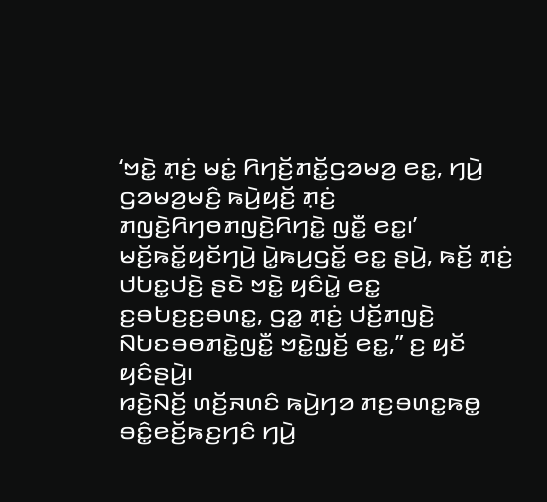‘ꤠꤢꤧ꤭ ꤊ꤫ꤢꤦ꤬ ꤗꤢꤦ꤭ ꤖꤚꤢꤩ꤬ꤊꤢꤩ꤭ꤞꤤꤗꤤ꤬ ꤕꤢ꤭, ꤚꤣꤧ꤬ ꤞꤤꤗꤤ꤬ꤗꤢꤨ꤬ ꤒꤣꤧ꤬ꤟꤢꤩ꤬ ꤊ꤫ꤢꤦ꤬ ꤊꤜꤢꤧ꤬ꤖꤚꤥꤊꤜꤢꤧ꤬ꤖꤚꤢꤧ꤭ ꤜꤢꤪ꤭ ꤕꤢ꤭꤯’ ꤗꤢꤩ꤬ꤒꤢꤩ꤭ꤟꤢꤩꤚꤣꤧ꤬ ꤣꤧ꤭ꤒꤣ꤬ꤞꤢꤩ꤭ ꤕꤢ꤭ ꤔꤣꤧ꤬, ꤒꤢꤩ꤬ ꤊ꤫ꤢꤦ꤬ ꤓꤝꤢ꤭ꤓꤢꤧ꤬ ꤔꤢꤧ ꤠꤢꤧ꤭ ꤟꤢꤨꤣꤧ꤭ ꤕꤢ꤭ ꤢ꤬ꤋꤝꤢ꤬ꤢ꤬ꤋꤛꤢ꤭, ꤞꤤ꤭ ꤊ꤫ꤢꤦ꤬ ꤓꤢꤩ꤬ꤊꤜꤢꤧ꤬ ꤡꤝꤢꤋꤥꤊꤢꤧ꤭ꤜꤢꤪ꤭ ꤠꤢꤧ꤭ꤜ꤫ꤢꤩ꤬ ꤕꤢ꤭,” ꤢ꤬ ꤟꤢꤩ ꤟꤢꤨꤔꤣꤧ꤬꤯
ꤙꤢꤧ꤬ꤡꤢꤩ꤬ ꤛꤢꤩ꤬ꤏꤛꤢꤨ ꤒꤣꤧ꤬ꤚꤤ ꤊꤢ꤬ꤋꤛꤢ꤭ꤒꤥ꤭ ꤋꤢꤨ꤭ꤕꤢꤩ꤬ꤒꤢ꤬ꤚꤢꤨ ꤚꤣꤧ꤬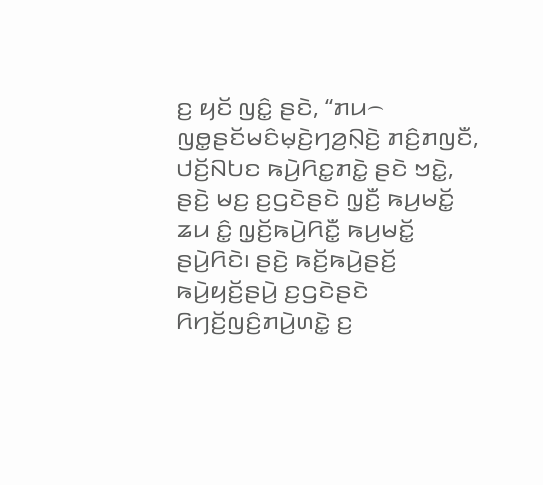ꤢ꤬ ꤟꤢꤩ ꤜꤢꤨ꤭ ꤔꤢꤧ, “ꤊꤣ꤮ ꤜꤥ꤭ꤔꤢꤩꤗꤢꤨꤗ꤫ꤢꤧ꤬ꤚꤤ꤬ꤡ꤫ꤢꤧ꤬ ꤊꤢꤨ꤬ꤊꤜꤢꤪ, ꤓꤢꤩ꤬ꤡꤝꤢ ꤒꤣꤧ꤬ꤖꤢ꤭ꤊꤢꤧ꤭ ꤔꤢꤧ ꤠꤢꤧ꤭, ꤔꤢꤧ꤬ ꤗꤢ꤬ ꤢ꤬ꤞꤢꤧꤔꤢꤧ ꤜ꤫ꤢꤪ꤬ ꤒꤣ꤬ꤗꤢꤩ꤭ ꤘꤣ ꤢꤨ꤭ ꤜ꤫ꤢꤩ꤬ꤒꤣꤧ꤬ꤖꤢꤪ꤭ ꤒꤣ꤬ꤗꤢꤩ꤭ ꤔꤣꤧ꤬ꤖꤢꤧ꤯ ꤔꤢꤧ꤬ ꤒꤢꤩ꤬ꤒꤣꤧ꤬ꤔꤢꤩ꤬ ꤒꤣꤧ꤬ꤟꤢꤩ꤬ꤔꤣꤧ꤬ ꤢ꤬ꤞꤢꤧꤔꤢꤧ ꤖꤚꤢꤩ꤬ꤜꤢꤨ꤬ꤊꤣꤧ꤬ꤛꤢꤧ꤭ ꤢ꤬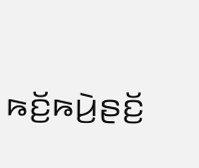ꤒꤢꤩ꤬ꤒꤣꤧ꤬ꤔꤢꤩ꤬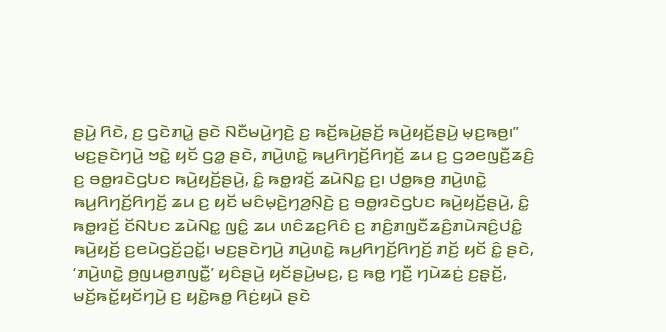ꤔꤣꤧ꤬ ꤖꤢꤧ, ꤢ꤬ ꤞꤢꤧꤊꤣꤧ꤭ ꤔꤢꤧ ꤡꤢꤪꤗꤣꤧ꤬ꤚꤢꤧ꤬ ꤢ꤬ ꤒꤢꤩ꤬ꤒꤣꤧ꤬ꤔꤢꤩ꤬ ꤒꤣꤧ꤬ꤟꤢꤩ꤬ꤔꤣꤧ꤬ ꤗ꤫ꤢ꤬ꤒꤥ꤬꤯”
ꤗꤢ꤬ꤔꤢꤧꤚꤣꤧ꤬ ꤠꤢꤧ꤭ ꤟꤢꤩ ꤞꤤ꤭ ꤔꤢꤧ, ꤊꤣꤧ꤬ꤛꤢꤧ꤭ ꤒꤣ꤬ꤖꤚꤢꤩ꤬ꤖꤚꤢꤩ꤬ ꤘꤣ ꤢ꤬ ꤞꤤꤕꤜꤢꤪ꤬ꤘꤢꤨ꤬ ꤢ꤬ ꤋꤥ꤭ꤙꤢꤧꤞꤝꤢ ꤒꤣꤧ꤬ꤟꤢꤩ꤬ꤔꤣꤧ꤬, ꤢꤨ꤭ ꤒꤥ꤭ꤙꤢꤩ꤬ ꤘꤣꤧꤡꤢ꤭ ꤢ꤬꤯ ꤓꤥ꤭ꤒꤥ꤬ ꤊꤣꤧ꤬ꤛꤢꤧ꤭ ꤒꤣ꤬ꤖꤚꤢꤩ꤬ꤖꤚꤢꤩ꤬ ꤘꤣ ꤢ꤬ ꤟꤢꤩ ꤗꤢꤨꤗ꤫ꤢꤧ꤬ꤚꤤ꤬ꤡ꤫ꤢꤧ꤬ ꤢ꤬ ꤋꤥ꤭ꤙꤢꤧꤞꤝꤢ ꤒꤣꤧ꤬ꤟꤢꤩ꤬ꤔꤣꤧ꤬, ꤢꤨ꤭ ꤒꤥ꤭ꤙꤢꤩ꤬ ꤢꤩꤡꤝꤢ ꤘꤣꤧꤡꤢ꤭ ꤜꤢꤨ꤭ ꤘꤣ ꤛꤢꤨꤘꤢ꤬ꤖꤢꤨ ꤢ꤬ ꤊꤢꤨ꤬ꤊꤜꤢꤪꤘꤢꤨ꤬ꤊꤣꤧꤏꤢꤨ꤬ꤓꤢꤨ꤭ ꤒꤣꤧ꤬ꤟꤢꤩ꤬ ꤢ꤬ꤕꤣꤧꤞꤢꤩ꤬ꤑꤢꤩ꤭꤯ ꤗꤢ꤬ꤔꤢꤧꤚꤣꤧ꤬ ꤊꤣꤧ꤬ꤛꤢꤧ꤭ ꤒꤣ꤬ꤖꤚꤢꤩ꤬ꤖꤚꤢꤩ꤬ ꤊꤢꤩ꤬ ꤟꤢꤩ ꤢꤨ꤭ ꤔꤢꤧ, ‘ꤊꤣꤧ꤬ꤛꤢꤧ꤭ ꤥ꤬ꤜꤣꤥ꤬ꤊꤜꤢꤪ꤭’ ꤟꤢꤨꤔꤣꤧ꤬ ꤟꤢꤩꤔꤣꤧ꤬ꤗꤢ꤬, ꤢ꤬ ꤒꤥ꤭ ꤚꤢꤪ꤬ ꤚꤣꤧꤘꤢꤦ꤬ ꤢ꤬ꤔ꤫ꤢꤩ꤬, ꤗꤢꤩ꤬ꤒꤢꤩ꤭ꤟꤢꤩꤚꤣꤧ꤬ ꤢ꤬ ꤟꤢꤧ꤭ꤒꤥ꤭ ꤖꤢꤦ꤬ꤟꤣꤧ ꤔꤢꤧ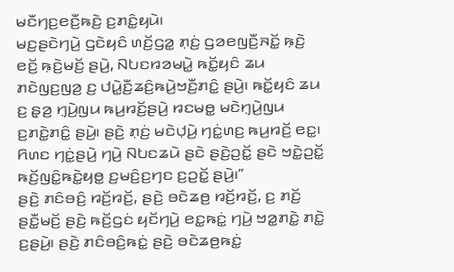ꤗꤢꤪꤚꤢ꤬ꤕꤢꤪ꤬ꤒꤢꤧ꤬ ꤢ꤬ꤊꤢꤨ꤭ꤟꤣꤧ꤯
ꤗꤢ꤬ꤔꤢꤧꤚꤣꤧ꤬ ꤞꤢꤧꤟꤢꤨ ꤛꤢꤩ꤬ꤞꤤ꤭ ꤊ꤫ꤢꤦ꤬ ꤞꤤꤕꤜꤢꤪ꤬ꤏꤢꤩ꤭ ꤒ꤫ꤢꤧ꤬ ꤕꤢꤩ꤬ ꤒ꤫ꤢꤧ꤬ꤗꤢꤩ꤬ ꤔꤣꤧ꤬, ꤡꤝꤢꤙꤤꤗꤣꤧ꤭ ꤒꤢꤩ꤭ꤟꤢꤨ ꤘꤣ ꤊꤢꤧꤜꤢ꤬ꤜꤤ꤬ ꤢ꤬ ꤓꤣꤧ꤭ꤢꤪ꤬ꤘꤢꤨ꤬ꤒꤣꤧ꤬ꤠꤢꤪ꤬ꤊꤢꤨ꤭ ꤔꤣꤧ꤬꤯ ꤒꤢꤩ꤭ꤟꤢꤨ ꤘꤣ ꤢ꤬ ꤔ꤫ꤤ꤬ ꤚ꤫ꤣꤧ꤬ꤜꤣ ꤒꤣ꤬ꤙꤢꤩ꤬ꤔꤣꤧ꤬ ꤙꤢꤗꤥ꤭ ꤗꤢꤧꤚ꤫ꤣꤧ꤬ꤜꤣ ꤢ꤬ꤊꤢꤧ꤭ꤊꤢꤨ꤭ ꤔꤣꤧ꤬꤯ ꤔꤢꤧ꤬ ꤊ꤫ꤢꤦ꤬ ꤗꤢꤧꤓ꤫ꤣꤧ꤬ ꤚꤢꤦ꤭ꤛꤢ꤬ ꤒꤣ꤬ꤙꤢꤩ꤬ ꤕꤢ꤭꤯ ꤖꤛꤢ ꤚꤢꤦ꤭ꤔꤣꤧ꤬ ꤚꤣꤧ꤬ ꤡꤝꤢꤘꤣꤧ ꤔꤢꤧ ꤔꤢꤧ꤬ꤑꤢꤩ꤭ ꤔꤢꤧ ꤠꤢꤧ꤭ꤑꤢꤩ꤭ ꤒꤢꤩ꤬ꤜꤢꤨ꤭ꤒꤢꤧ꤭ꤟꤥ꤭ ꤢ꤬ꤗꤢꤨ꤬ꤢ꤬ꤚꤢ ꤢ꤬ꤑꤢꤩ꤭ ꤔꤣꤧ꤬꤯”
ꤔꤢꤧ꤬ ꤊꤢꤨꤋꤢꤨ꤬ ꤙꤢꤩ꤬ꤙꤢꤩ꤬, ꤔꤢꤧ꤬ ꤋꤢꤧꤘꤥ꤬ ꤙꤢꤩ꤬ꤙꤢꤩ꤬, ꤢ꤬ ꤊꤢꤩ꤬ ꤔꤢꤪ꤭ꤗꤢꤩ꤬ ꤔꤢꤧ꤬ ꤒꤢꤩ꤬ꤞꤢꤦ ꤟꤢꤩꤚꤣꤧ꤬ ꤕꤢ꤭ꤒꤢꤦ꤭ ꤚꤣꤧ꤬ ꤠꤤ꤭ꤊꤢꤧ꤭ ꤊꤢꤧ꤭ ꤢ꤬ꤔꤣꤧ꤬꤯ ꤔꤢꤧ꤬ ꤊꤢꤨꤋꤢꤨ꤬ꤒꤢꤦ꤭ ꤔꤢꤧ꤬ ꤋꤢꤧꤘꤥ꤬ꤒꤢꤦ꤭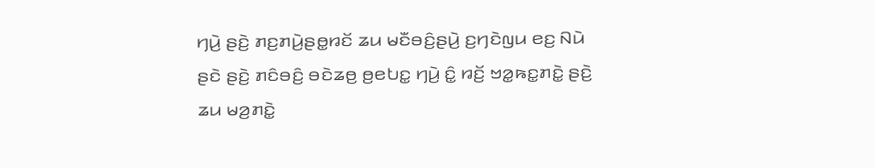ꤚꤣꤧ꤬ ꤔꤢꤧ꤬ ꤊꤢ꤬ꤊꤣꤧ꤬ꤔꤥ꤭ꤙꤢꤩ ꤘꤣ ꤗꤢꤪꤋꤢꤨ꤬ꤔꤣꤧ꤬ ꤢ꤬ꤚꤢꤧꤜꤣ ꤕꤢ꤬ ꤡꤣꤧ ꤔꤢꤧ ꤔꤢꤧ꤬ ꤊꤢꤨꤋꤢꤨ꤬ ꤋꤢꤧꤘꤥ꤬ ꤥ꤬ꤕꤝꤢ꤭ ꤚꤣꤧ꤬ ꤢꤨ꤭ ꤙꤢꤩ꤬ ꤠꤤ꤭ꤒꤢ꤭ꤊꤢꤧ꤭ ꤔꤢꤧ꤬ ꤘꤣ ꤗꤤ꤬ꤊꤢꤧ꤭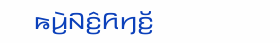ꤒꤣꤧ꤬ꤡꤢꤨ꤬ꤖꤚꤢꤩ꤬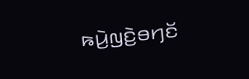ꤒꤣꤧ꤬ꤜꤢꤧ꤬ꤋꤚꤢꤩ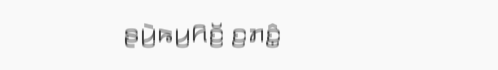ꤔꤣꤧ꤬ꤒꤣ꤬ꤖꤢꤩ꤬ ꤢ꤬ꤊꤢꤨ꤭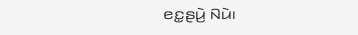ꤕꤢ꤭ꤔꤣꤧ꤬ ꤡꤣꤧ꤯